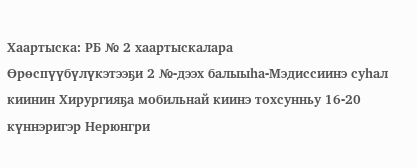Хаартыска: РБ № 2 хаартыскалара
Өрөспүүбүлүкэтээҕи 2 №-дээх балыыһа-Мэдиссиинэ суһал киинин Хирургияҕа мобильнай киинэ тохсунньу 16-20 күннэригэр Нерюнгри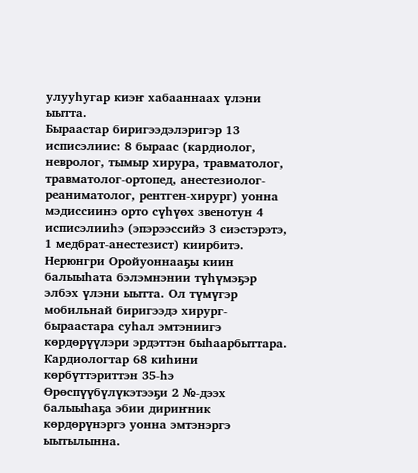улууһугар киэҥ хабааннаах үлэни ыытта.
Быраастар биригээдэлэригэр 13 исписэлиис: 8 быраас (кардиолог, невролог, тымыр хирура, травматолог, травматолог-ортопед, анестезиолог-реаниматолог, рентген-хирург) уонна мэдиссиинэ орто сүһүөх звенотун 4 исписэлииһэ (эпэрээссийэ 3 сиэстэрэтэ, 1 медбрат-анестезист) киирбитэ.
Нерюнгри Оройуоннааҕы киин балыыһата бэлэмнэнии түһүмэҕэр элбэх үлэни ыытта. Ол түмүгэр мобильнай биригээдэ хирург-быраастара суһал эмтэниигэ көрдөрүүлэри эрдэттэн быһаарбыттара.
Кардиологтар 68 киһини көрбүттэриттэн 35-һэ Өрөспүүбүлүкэтээҕи 2 №-дээх балыыһаҕа эбии дириҥник көрдөрүнэргэ уонна эмтэнэргэ ыытылынна.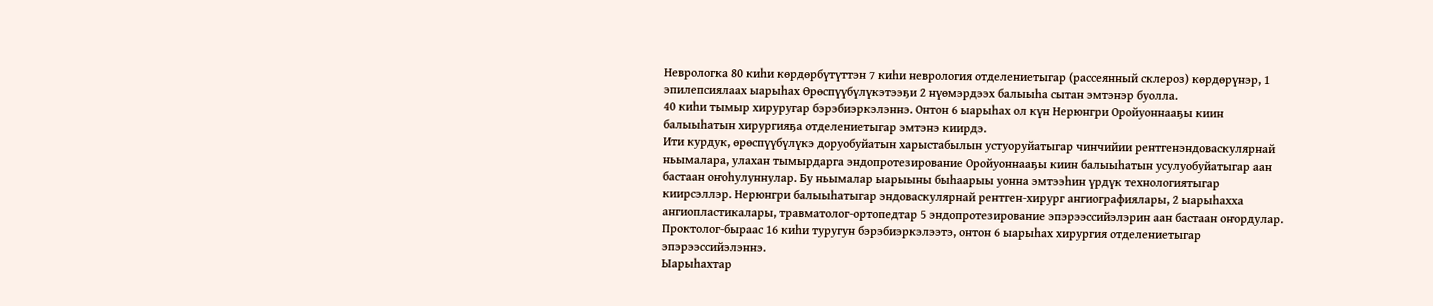Неврологка 80 киһи көрдөрбүтүттэн 7 киһи неврология отделениетыгар (рассеянный склероз) көрдөрүнэр, 1 эпилепсиялаах ыарыһах Өрөспүүбүлүкэтээҕи 2 нүөмэрдээх балыыһа сытан эмтэнэр буолла.
40 киһи тымыр хируругар бэрэбиэркэлэннэ. Онтон 6 ыарыһах ол күн Нерюнгри Оройуоннааҕы киин балыыһатын хирургияҕа отделениетыгар эмтэнэ киирдэ.
Ити курдук, өрөспүүбүлүкэ доруобуйатын харыстабылын устуоруйатыгар чинчийии рентгенэндоваскулярнай ньымалара, улахан тымырдарга эндопротезирование Оройуоннааҕы киин балыыһатын усулуобуйатыгар аан бастаан оҥоһулуннулар. Бу ньымалар ыарыыны быһаарыы уонна эмтээһин үрдүк технологиятыгар киирсэллэр. Нерюнгри балыыһатыгар эндоваскулярнай рентген-хирург ангиографиялары, 2 ыарыһахха ангиопластикалары, травматолог-ортопедтар 5 эндопротезирование эпэрээссийэлэрин аан бастаан оҥордулар.
Проктолог-быраас 16 киһи туругун бэрэбиэркэлээтэ, онтон 6 ыарыһах хирургия отделениетыгар эпэрээссийэлэннэ.
Ыарыһахтар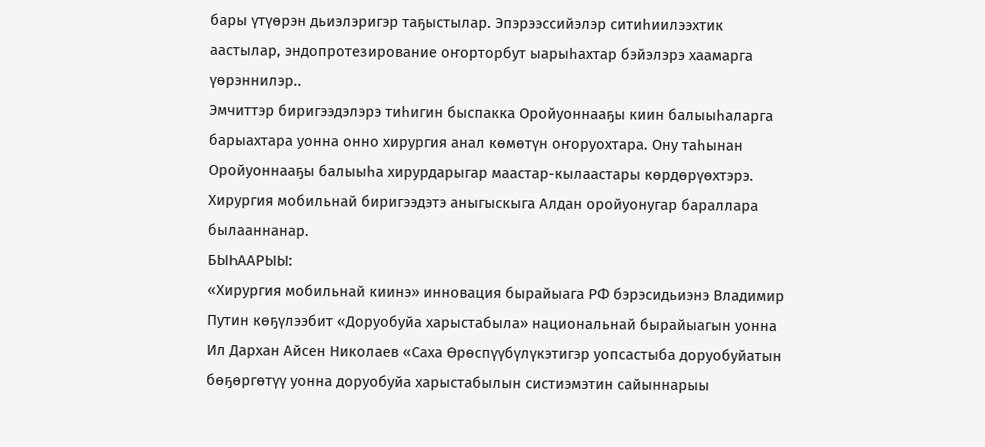бары үтүөрэн дьиэлэригэр таҕыстылар. Эпэрээссийэлэр ситиһиилээхтик аастылар, эндопротезирование оҥорторбут ыарыһахтар бэйэлэрэ хаамарга үөрэннилэр..
Эмчиттэр биригээдэлэрэ тиһигин быспакка Оройуоннааҕы киин балыыһаларга барыахтара уонна онно хирургия анал көмөтүн оҥоруохтара. Ону таһынан Оройуоннааҕы балыыһа хирурдарыгар маастар-кылаастары көрдөрүөхтэрэ.
Хирургия мобильнай биригээдэтэ аныгыскыга Алдан оройуонугар бараллара былааннанар.
БЫҺААРЫЫ:
«Хирургия мобильнай киинэ» инновация бырайыага РФ бэрэсидьиэнэ Владимир Путин көҕүлээбит «Доруобуйа харыстабыла» национальнай бырайыагын уонна Ил Дархан Айсен Николаев «Саха Өрөспүүбүлүкэтигэр уопсастыба доруобуйатын бөҕөргөтүү уонна доруобуйа харыстабылын систиэмэтин сайыннарыы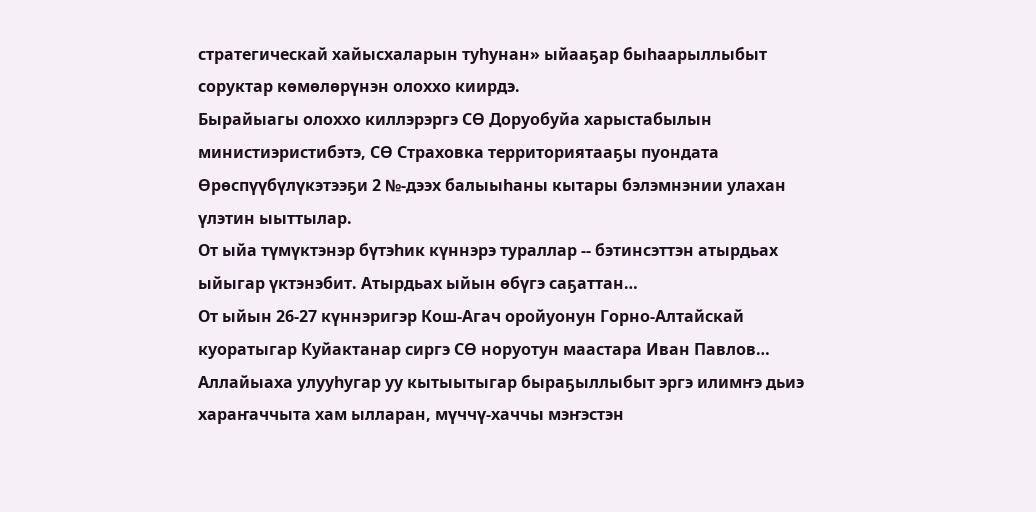стратегическай хайысхаларын туһунан» ыйааҕар быһаарыллыбыт соруктар көмөлөрүнэн олоххо киирдэ.
Бырайыагы олоххо киллэрэргэ СӨ Доруобуйа харыстабылын министиэристибэтэ, СӨ Страховка территориятааҕы пуондата Өрөспүүбүлүкэтээҕи 2 №-дээх балыыһаны кытары бэлэмнэнии улахан үлэтин ыыттылар.
От ыйа түмүктэнэр бүтэһик күннэрэ тураллар -- бэтинсэттэн атырдьах ыйыгар үктэнэбит. Атырдьах ыйын өбүгэ саҕаттан…
От ыйын 26-27 күннэригэр Кош-Агач оройуонун Горно-Алтайскай куоратыгар Куйактанар сиргэ СӨ норуотун маастара Иван Павлов…
Аллайыаха улууһугар уу кытыытыгар быраҕыллыбыт эргэ илимҥэ дьиэ хараҥаччыта хам ылларан, мүччү-хаччы мэҥэстэн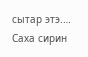сытар этэ.…
Саха сирин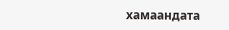хамаандата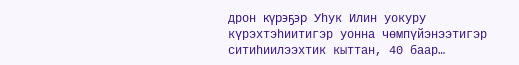дрон күрэҕэр Уһук Илин уокуру күрэхтэһиитигэр уонна чөмпүйэнээтигэр ситиһиилээхтик кыттан, 40 баар…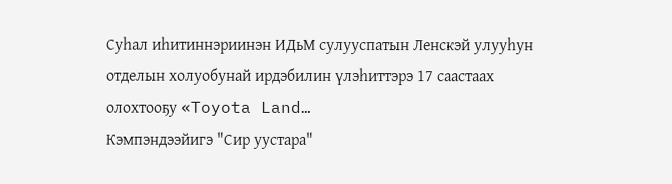Суһал иһитиннэриинэн ИДьМ сулууспатын Ленскэй улууһун отделын холуобунай ирдэбилин үлэһиттэрэ 17 саастаах олохтооҕу «Toyota Land…
Кэмпэндээйигэ "Сир уустара"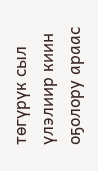төгүрүк сыл үлэлиир киин оҕолору араас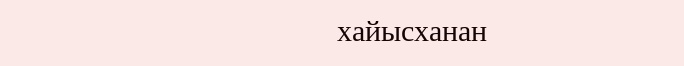хайысханан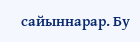сайыннарар. Бу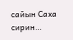сайын Саха сирин…